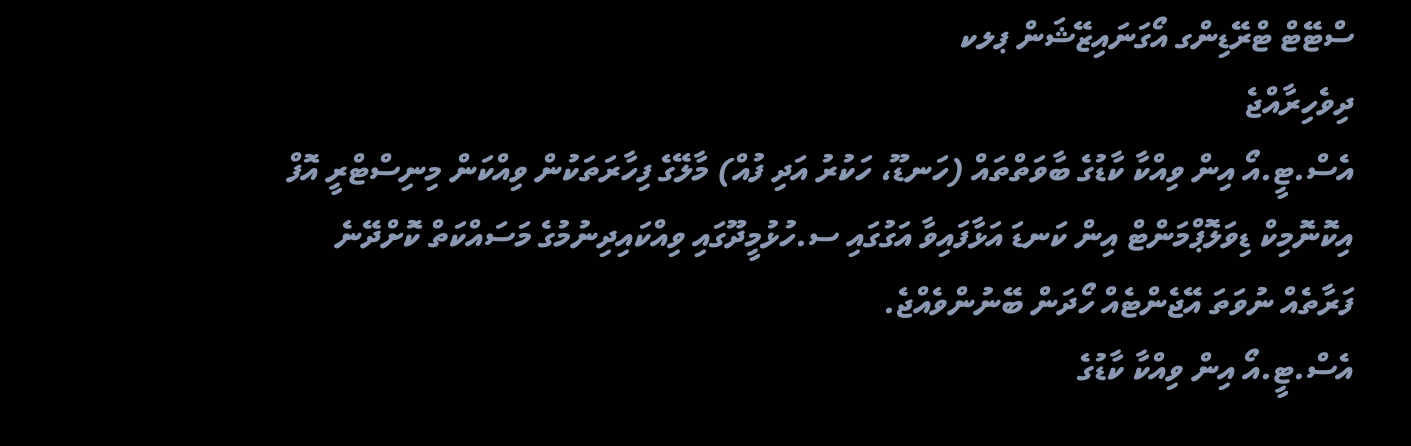ސްޓޭޓް ޓްރޭޑިންގ އޯގަނައިޒޭޝަން ޕލކ
ދިވެހިރާއްޖެ
އެސް.ޓީ.އޯ އިން ވިއްކާ ކާޑުގެ ބާވަތްތައް (ހަނޑޫ، ހަކުރު އަދި ފުއް) މާލޭގެ ފިހާރަތަކުން ވިއްކަން މިނިސްޓްރީ އޮފް އިކޮނޮމިކް ޑިވަލޮޕްމަންޓް އިން ކަނޑަ އަޅާފައިވާ އަގުގައި ސ.ހުޅުމީދޫގައި ވިއްކައިދިނުމުގެ މަސައްކަތް ކޮށްދޭނެ ފަރާތެއް ނުވަތަ އޭޖެންޓެއް ހޯދަން ބޭނުންވެއްޖެ.
އެސް.ޓީ.އޯ އިން ވިއްކާ ކާޑުގެ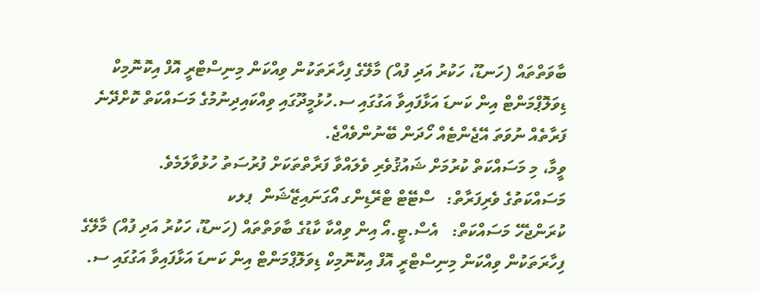ބާވަތްތައް (ހަނޑޫ، ހަކުރު އަދި ފުއް) މާލޭގެ ފިހާރަތަކުން ވިއްކަން މިނިސްޓްރީ އޮފް އިކޮނޮމިކް ޑިވަލޮޕްމަންޓް އިން ކަނޑަ އަޅާފައިވާ އަގުގައި ސ.ހުޅުމީދޫގައި ވިއްކައިދިނުމުގެ މަސައްކަތް ކޮށްދޭނެ ފަރާތެއް ނުވަތަ އޭޖެންޓެއް ހޯދަން ބޭނުންވެއްޖެ.
ވީމާ، މި މަސައްކަތް ކުރުމަށް ޝައުޤުވެރި ވެލައްވާ ފަރާތްތަކަށް ފުރުސަތު ހުޅުވާލަމެވެ.
މަސައްކަތުގެ ވެރިފަރާތް:   ސްޓޭޓް ޓްރޭޑިންގ އޯގަނައިޒޭޝަން  ޕލކ
ކުރަންޖެހޭ މަސައްކަތް:   އެސް.ޓީ.އޯ އިން ވިއްކާ ކާޑުގެ ބާވަތްތައް (ހަނޑޫ، ހަކުރު އަދި ފުއް) މާލޭގެ ފިހާރަތަކުން ވިއްކަން މިނިސްޓްރީ އޮފް އިކޮނޮމިކް ޑިވަލޮޕްމަންޓް އިން ކަނޑަ އަޅާފައިވާ އަގުގައި ސ.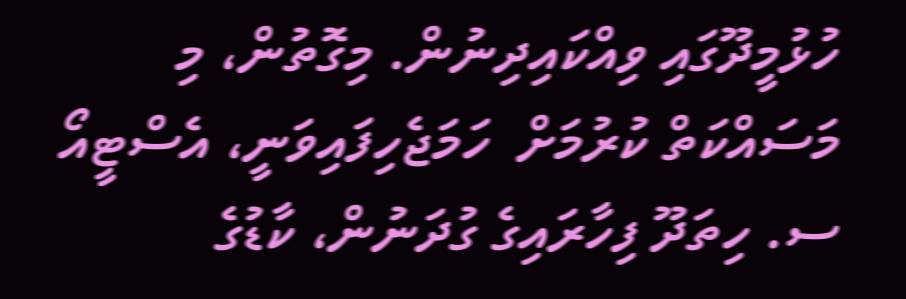ހުޅުމީދޫގައި ވިއްކައިދިނުން. މިގޮތުން، މި މަސައްކަތް ކުރުމަށް  ހަމަޖެހިފައިވަނީ، އެސްޓީއޯ ސ. ހިތަދޫ ފިހާރައިގެ ގުދަނުން، ކާޑުގެ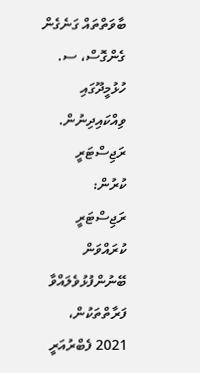ބާވަތްތައް ގަނެގެން ގެންގޮސް، ސ. ހުޅުމީދޫގައި ވިއްކައިދިނުން.
ރަޖިސްޓަރީ ކުރުން:  ރަޖިސްޓަރީ ކުރައްވަން ބޭނުންފުޅުވެލައްވާ ފަރާތްތަކުން، 2021 ފެބްރުއަރީ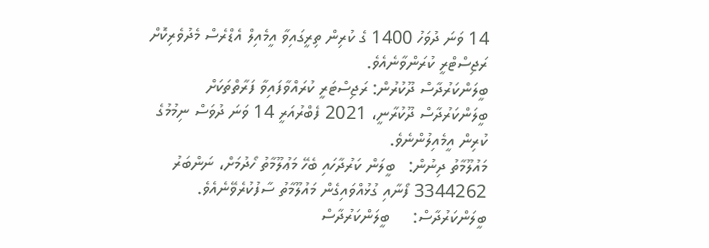14 ވަނަ ދުވަހު 1400 ގެ ކުރިން ތިރީގައިވާ އީމެއިލް އެޑްރެސް މެދުވެރިކޮށް ރަޖިސްޓްރީ ކުރަންވާނެއެވެ.
ބީލަންކަރުދާސް ދޫކުރުން: ރަޖިސްޓަރީ ކުރައްވާފައިވާ ފަރާތްތަކަށް ބީލަންކަރުދާސް ދޫކުރާނީ، 2021 ފެބްރުއަރީ 14 ވަނަ ދުވަސް ނިމުމުގެ ކުރިން އީމެއިލުންނެވެ.
މައުލޫމާތު ދިނުން:   ބީލަން ކަރުދާހައި ބެހޭ މަޢުލޫމާތު ހޯދުމަށް، ނަންބަރު 3344262 ފޯނާއި ގުޅުއްވައިގެން މައުލޫމާތު ސާފުކުރެވޭނެއެވެ.
ބީލަންކަރުދާސް:     ބީލަންކަރުދާސް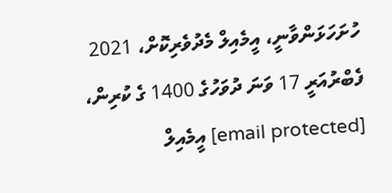ހުށަހަޅަންވާނީ، އީމެއިލް މެދުވެރިކޮށް، 2021 ފެބްރުއަރީ 17 ވަނަ ދުވަހުގެ 1400 ގެ ކުރިން، [email protected] އީމެއިލް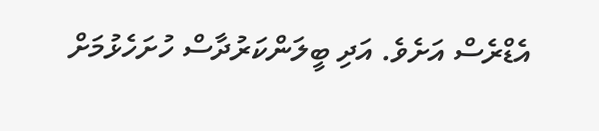އެޑްރެސް އަށެވެ. އަދި ބީލަންކަރުދާސް ހުށަހެޅުމަށް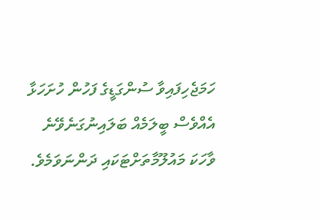ހަމަޖެހިފައިވާ ސުންގަޑީގެ ފަހުން ހުށަހަޅާ އެއްވެސް ބީލަމެއް ބަލައިނުގަނެވޭނެ ވާހަކަ މައުލޫމާތަށްޓަކައި ދަންނަވަމެވެ.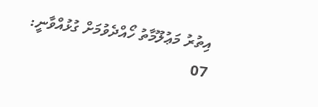އިތުރު މަޢުލޫމާތު ހޯއްދެވުމަށް ގުޅުއްވާނީ:
07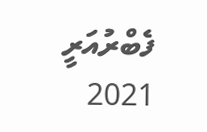ފެބްރުއަރީ 2021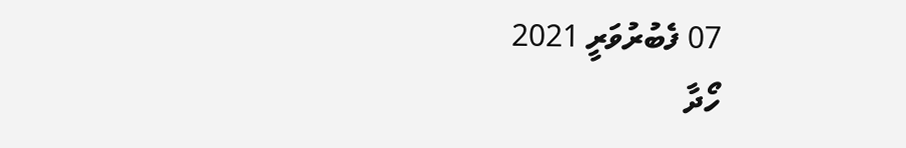07 ފެބުރުވަރީ 2021
ހޯދާ